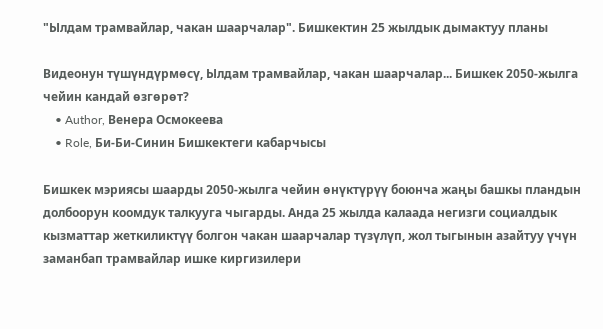"Ылдам трамвайлар, чакан шаарчалар". Бишкектин 25 жылдык дымактуу планы

Видеонун түшүндүрмөсү, Ылдам трамвайлар, чакан шаарчалар... Бишкек 2050-жылга чейин кандай өзгөрөт?
    • Author, Венера Осмокеева
    • Role, Би-Би-Синин Бишкектеги кабарчысы

Бишкек мэриясы шаарды 2050-жылга чейин өнүктүрүү боюнча жаңы башкы пландын долбоорун коомдук талкууга чыгарды. Анда 25 жылда калаада негизги социалдык кызматтар жеткиликтүү болгон чакан шаарчалар түзүлүп, жол тыгынын азайтуу үчүн заманбап трамвайлар ишке киргизилери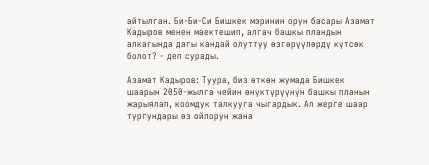айтылган. Би-Би-Си Бишкек мэринин орун басары Азамат Кадыров менен маектешип, алгач башкы пландын алкагында дагы кандай олуттуу өзгөрүүлөрдү күтсөк болот? - деп сурады.

Азамат Кадыров: Туура, биз өткөн жумада Бишкек шаарын 2050-жылга чейин өнүктүрүүнүн башкы планын жарыялап, коомдук талкууга чыгардык. Ал жерге шаар тургундары өз ойлорун жана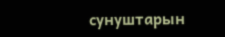сунуштарын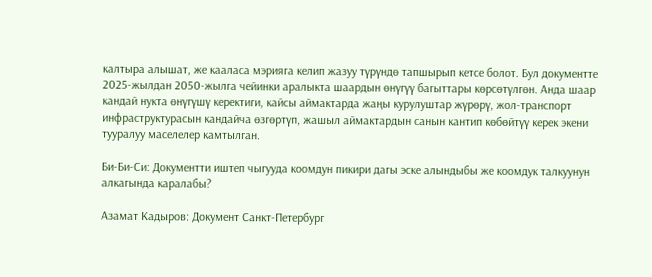калтыра алышат, же кааласа мэрияга келип жазуу түрүндө тапшырып кетсе болот. Бул документте 2025-жылдан 2050-жылга чейинки аралыкта шаардын өнүгүү багыттары көрсөтүлгөн. Анда шаар кандай нукта өнүгүшү керектиги, кайсы аймактарда жаңы курулуштар жүрөрү, жол-транспорт инфраструктурасын кандайча өзгөртүп, жашыл аймактардын санын кантип көбөйтүү керек экени тууралуу маселелер камтылган.

Би-Би-Си: Документти иштеп чыгууда коомдун пикири дагы эске алындыбы же коомдук талкуунун алкагында каралабы?

Азамат Кадыров: Документ Санкт-Петербург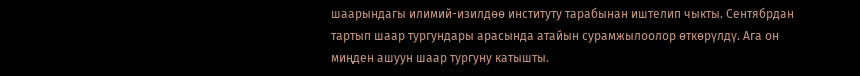шаарындагы илимий-изилдөө институту тарабынан иштелип чыкты. Сентябрдан тартып шаар тургундары арасында атайын сурамжылоолор өткөрүлдү. Ага он миңден ашуун шаар тургуну катышты.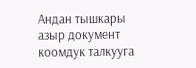Андан тышкары азыр документ коомдук талкууга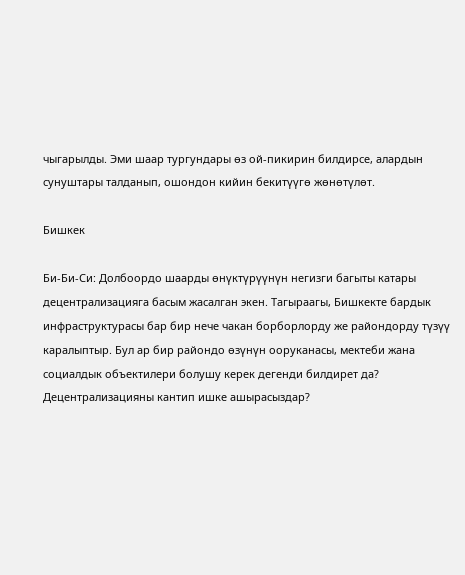чыгарылды. Эми шаар тургундары өз ой-пикирин билдирсе, алардын сунуштары талданып, ошондон кийин бекитүүгө жөнөтүлөт.

Бишкек

Би-Би-Си: Долбоордо шаарды өнүктүрүүнүн негизги багыты катары децентрализацияга басым жасалган экен. Тагыраагы, Бишкекте бардык инфраструктурасы бар бир нече чакан борборлорду же райондорду түзүү каралыптыр. Бул ар бир райондо өзүнүн ооруканасы, мектеби жана социалдык объектилери болушу керек дегенди билдирет да? Децентрализацияны кантип ишке ашырасыздар?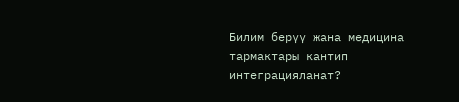Билим берүү жана медицина тармактары кантип интеграцияланат?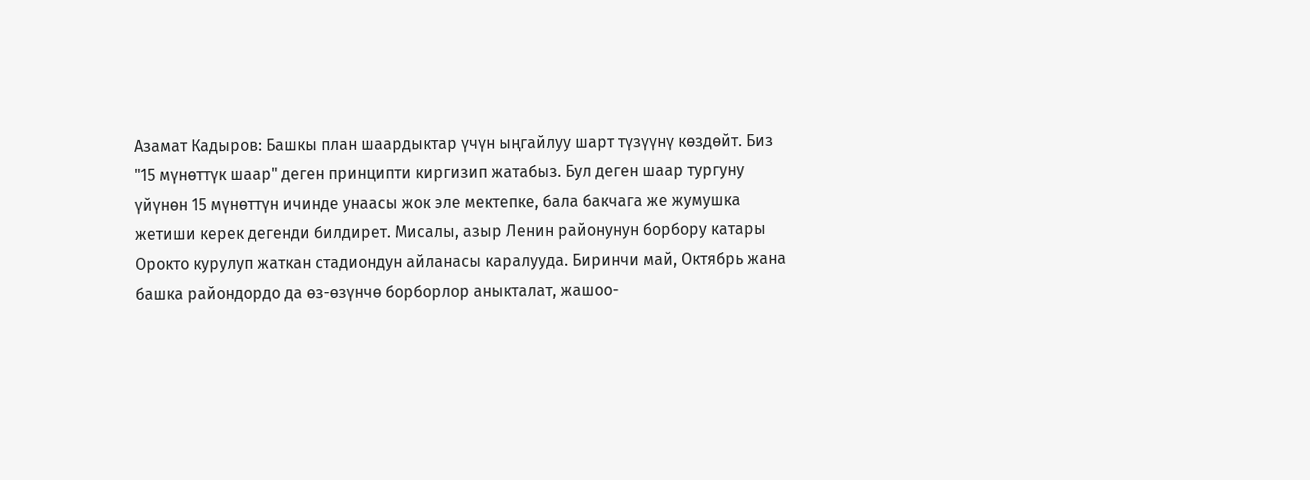Азамат Кадыров: Башкы план шаардыктар үчүн ыңгайлуу шарт түзүүнү көздөйт. Биз "15 мүнөттүк шаар" деген принципти киргизип жатабыз. Бул деген шаар тургуну үйүнөн 15 мүнөттүн ичинде унаасы жок эле мектепке, бала бакчага же жумушка жетиши керек дегенди билдирет. Мисалы, азыр Ленин районунун борбору катары Орокто курулуп жаткан стадиондун айланасы каралууда. Биринчи май, Октябрь жана башка райондордо да өз-өзүнчө борборлор аныкталат, жашоо-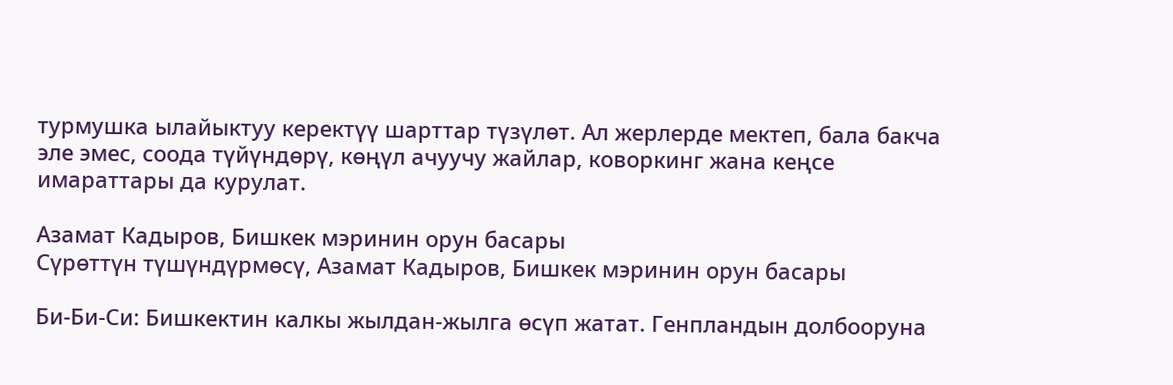турмушка ылайыктуу керектүү шарттар түзүлөт. Ал жерлерде мектеп, бала бакча эле эмес, соода түйүндөрү, көңүл ачуучу жайлар, коворкинг жана кеңсе имараттары да курулат.

Азамат Кадыров, Бишкек мэринин орун басары
Сүрөттүн түшүндүрмөсү, Азамат Кадыров, Бишкек мэринин орун басары

Би-Би-Си: Бишкектин калкы жылдан-жылга өсүп жатат. Генпландын долбооруна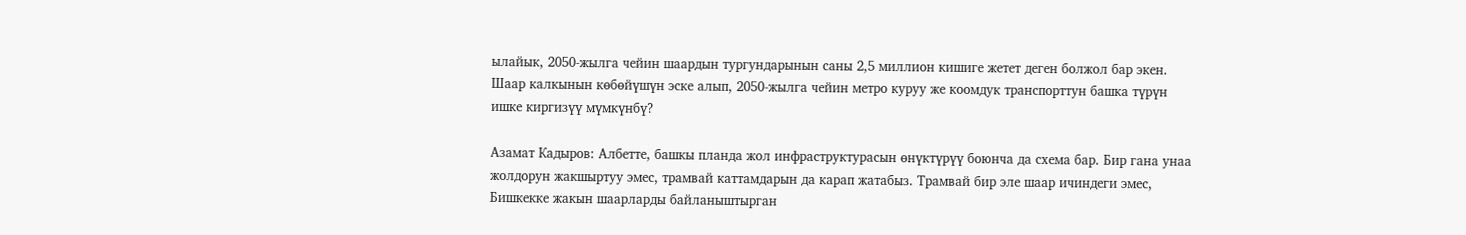ылайык, 2050-жылга чейин шаардын тургундарынын саны 2,5 миллион кишиге жетет деген болжол бар экен. Шаар калкынын көбөйүшүн эске алып, 2050-жылга чейин метро куруу же коомдук транспорттун башка түрүн ишке киргизүү мүмкүнбү?

Азамат Кадыров: Албетте, башкы планда жол инфраструктурасын өнүктүрүү боюнча да схема бар. Бир гана унаа жолдорун жакшыртуу эмес, трамвай каттамдарын да карап жатабыз. Трамвай бир эле шаар ичиндеги эмес, Бишкекке жакын шаарларды байланыштырган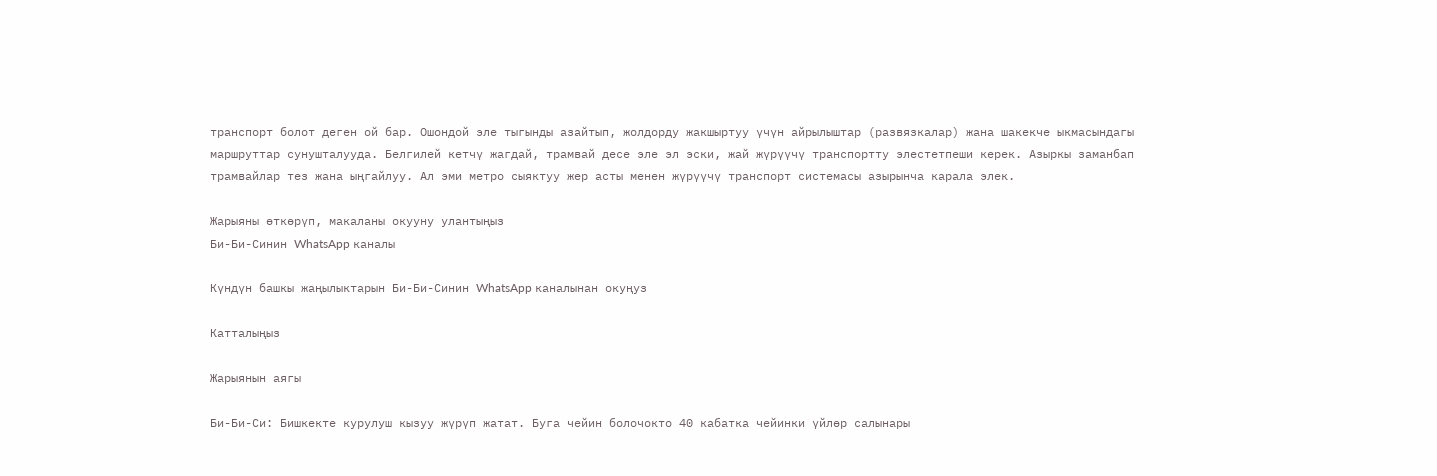транспорт болот деген ой бар. Ошондой эле тыгынды азайтып, жолдорду жакшыртуу үчүн айрылыштар (развязкалар) жана шакекче ыкмасындагы маршруттар сунушталууда. Белгилей кетчү жагдай, трамвай десе эле эл эски, жай жүрүүчү транспортту элестетпеши керек. Азыркы заманбап трамвайлар тез жана ыңгайлуу. Ал эми метро сыяктуу жер асты менен жүрүүчү транспорт системасы азырынча карала элек.

Жарыяны өткөрүп, макаланы окууну улантыңыз
Би-Би-Синин WhatsApp каналы

Күндүн башкы жаңылыктарын Би-Би-Синин WhatsApp каналынан окуңуз

Катталыңыз

Жарыянын аягы

Би-Би-Си: Бишкекте курулуш кызуу жүрүп жатат. Буга чейин болочокто 40 кабатка чейинки үйлөр салынары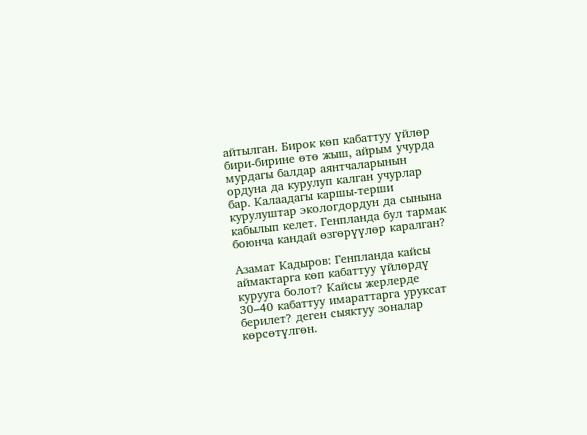айтылган. Бирок көп кабаттуу үйлөр бири-бирине өтө жыш, айрым учурда мурдагы балдар аянтчаларынын ордуна да курулуп калган учурлар бар. Калаадагы каршы-терши курулуштар экологдордун да сынына кабылып келет. Генпланда бул тармак боюнча кандай өзгөрүүлөр каралган?

Азамат Кадыров: Генпланда кайсы аймактарга көп кабаттуу үйлөрдү курууга болот? Кайсы жерлерде 30–40 кабаттуу имараттарга уруксат берилет? деген сыяктуу зоналар көрсөтүлгөн.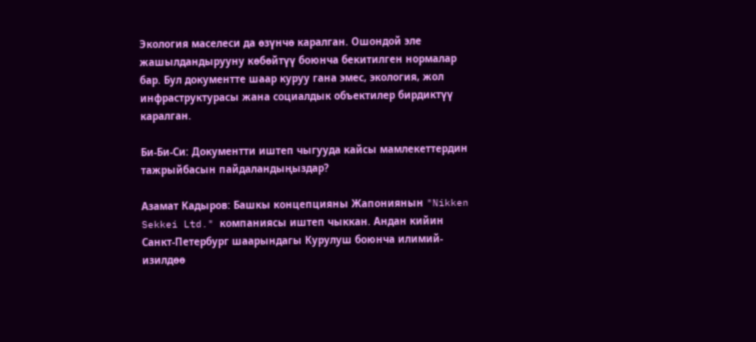Экология маселеси да өзүнчө каралган. Ошондой эле жашылдандырууну көбөйтүү боюнча бекитилген нормалар бар. Бул документте шаар куруу гана эмес, экология, жол инфраструктурасы жана социалдык объектилер бирдиктүү каралган.

Би-Би-Си: Документти иштеп чыгууда кайсы мамлекеттердин тажрыйбасын пайдаландыңыздар?

Азамат Кадыров: Башкы концепцияны Жапониянын "Nikken Sekkei Ltd." компаниясы иштеп чыккан. Андан кийин Санкт-Петербург шаарындагы Курулуш боюнча илимий-изилдөө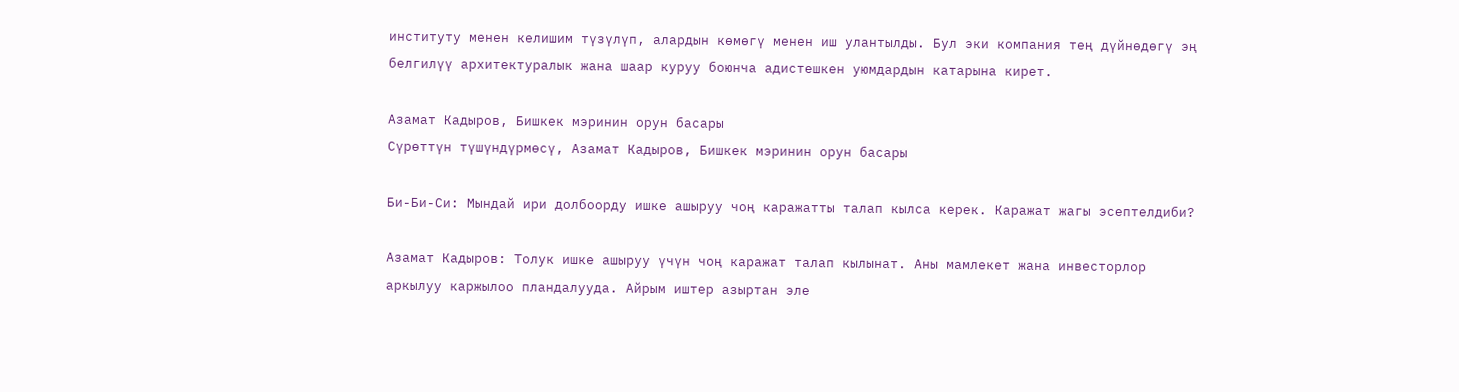институту менен келишим түзүлүп, алардын көмөгү менен иш улантылды. Бул эки компания тең дүйнөдөгү эң белгилүү архитектуралык жана шаар куруу боюнча адистешкен уюмдардын катарына кирет.

Азамат Кадыров, Бишкек мэринин орун басары
Сүрөттүн түшүндүрмөсү, Азамат Кадыров, Бишкек мэринин орун басары

Би-Би-Си: Мындай ири долбоорду ишке ашыруу чоң каражатты талап кылса керек. Каражат жагы эсептелдиби?

Азамат Кадыров: Толук ишке ашыруу үчүн чоң каражат талап кылынат. Аны мамлекет жана инвесторлор аркылуу каржылоо пландалууда. Айрым иштер азыртан эле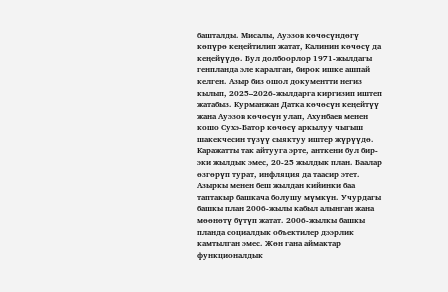башталды. Мисалы, Ауэзов көчөсүндөгү көпүрө кеңейтилип жатат, Калинин көчөсү да кеңейүүдө. Бул долбоорлор 1971-жылдагы генпланда эле каралган, бирок ишке ашпай келген. Азыр биз ошол документти негиз кылып, 2025–2026-жылдарга киргизип иштеп жатабыз. Курманжан Датка көчөсүн кеңейтүү жана Ауэзов көчөсүн улап, Ахунбаев менен кошо Сухэ-Батор көчөсү аркылуу чыгыш шакекчесин түзүү сыяктуу иштер жүрүүдө. Каражатты так айтууга эрте, анткени бул бир-эки жылдык эмес, 20-25 жылдык план. Баалар өзгөрүп турат, инфляция да таасир этет. Азыркы менен беш жылдан кийинки баа таптакыр башкача болушу мүмкүн. Учурдагы башкы план 2006-жылы кабыл алынган жана мөөнөтү бүтүп жатат. 2006-жылкы башкы планда социалдык объектилер дээрлик камтылган эмес. Жөн гана аймактар функционалдык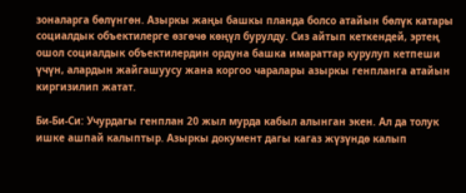зоналарга бөлүнгөн. Азыркы жаңы башкы планда болсо атайын бөлүк катары социалдык объектилерге өзгөчө көңүл бурулду. Сиз айтып кеткендей, эртең ошол социалдык объектилердин ордуна башка имараттар курулуп кетпеши үчүн, алардын жайгашуусу жана коргоо чаралары азыркы генпланга атайын киргизилип жатат.

Би-Би-Си: Учурдагы генплан 20 жыл мурда кабыл алынган экен. Ал да толук ишке ашпай калыптыр. Азыркы документ дагы кагаз жүзүндө калып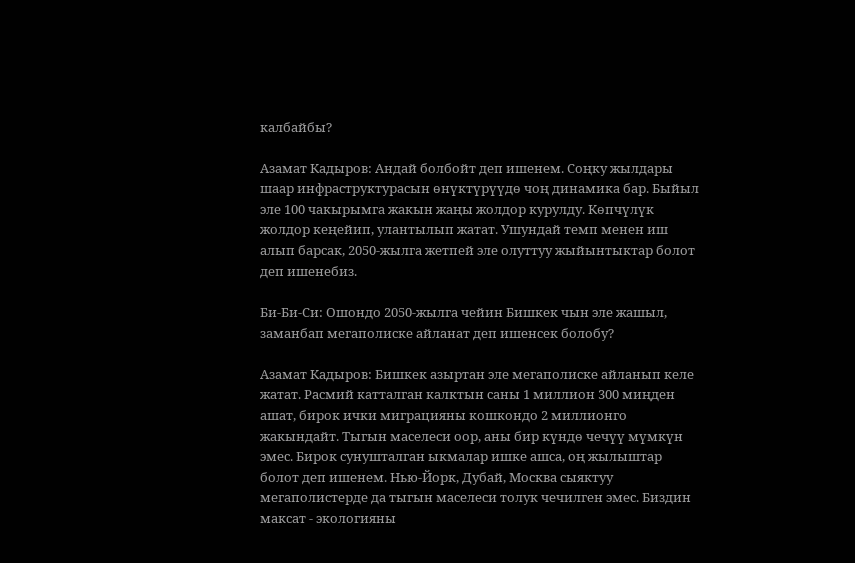калбайбы?

Азамат Кадыров: Андай болбойт деп ишенем. Соңку жылдары шаар инфраструктурасын өнүктүрүүдө чоң динамика бар. Быйыл эле 100 чакырымга жакын жаңы жолдор курулду. Көпчүлүк жолдор кеңейип, улантылып жатат. Ушундай темп менен иш алып барсак, 2050-жылга жетпей эле олуттуу жыйынтыктар болот деп ишенебиз.

Би-Би-Си: Ошондо 2050-жылга чейин Бишкек чын эле жашыл, заманбап мегаполиске айланат деп ишенсек болобу?

Азамат Кадыров: Бишкек азыртан эле мегаполиске айланып келе жатат. Расмий катталган калктын саны 1 миллион 300 миңден ашат, бирок ички миграцияны кошкондо 2 миллионго жакындайт. Тыгын маселеси оор, аны бир күндө чечүү мүмкүн эмес. Бирок сунушталган ыкмалар ишке ашса, оң жылыштар болот деп ишенем. Нью-Йорк, Дубай, Москва сыяктуу мегаполистерде да тыгын маселеси толук чечилген эмес. Биздин максат - экологияны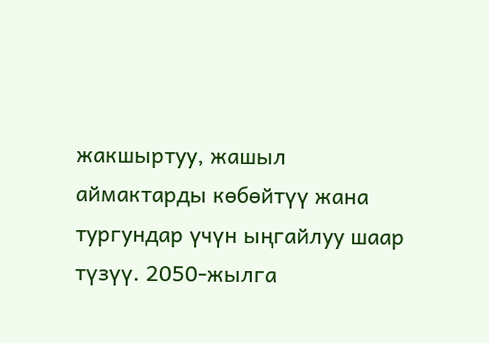жакшыртуу, жашыл аймактарды көбөйтүү жана тургундар үчүн ыңгайлуу шаар түзүү. 2050-жылга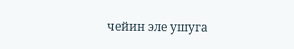чейин эле ушуга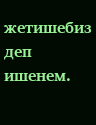жетишебиз деп ишенем.